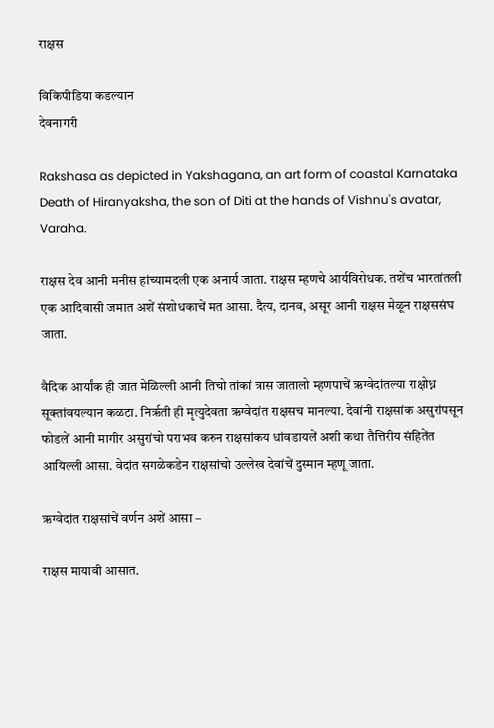राक्षस

विकिपीडिया कडल्यान
देवनागरी

Rakshasa as depicted in Yakshagana, an art form of coastal Karnataka
Death of Hiranyaksha, the son of Diti at the hands of Vishnu's avatar, Varaha.

राक्षस देव आनी मनीस हांच्यामदली एक अनार्य जाता. राक्षस म्हणचे आर्यविरोधक. तशेंच भारतांतली एक आदिवासी जमात अशें संशोधकाचें मत आसा. दैत्य, दानव, असूर आनी राक्षस मेळून राक्षससंघ जाता.

वैदिक आर्यांक ही जात मेळिल्ली आनी तिचो तांकां त्रास जातालो म्हणपाचें ऋग्वेदांतल्या राक्षोध्न सूक्तांवयल्यान कळटा. निर्ऋती ही मृत्युदेवता ऋग्वेदांत राक्षसच मानल्या. देवांनी राक्षसांक असुरांपसून फोडलें आनी मागीर असुरांचो पराभव करुन राक्षसांकय धांवडायलें अशी कथा तैत्तिरीय संहितेंत आयिल्ली आसा. वेदांत सगळेकडेन राक्षसांचो उल्लेख देवांचें दुस्मान म्हणू जाता.

ऋग्वेदांत राक्षसांचें वर्णन अशें आसा –

राक्षस मायावी आसात.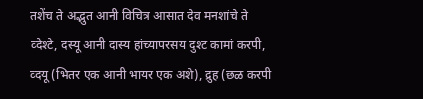तशेंच ते अद्भुत आनी विचित्र आसात देव मनशांचे ते व्देश्टे, दस्यू आनी दास्य हांच्यापरसय दुश्ट कामां करपी, व्दयू (भितर एक आनी भायर एक अशे), द्रुह (छळ करपी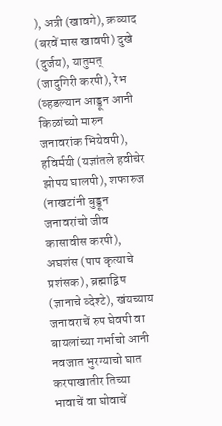), अत्री (खावगे), क्रव्याद (बरवें मास खावपी) दुखे (दुर्जय), यातुमत् (जादुगिरी करपी), रेभ (व्हडल्यान आड्डून आनी किळांच्यो मारुन जनावरांक भियेवपी), हविर्मयी (यज्ञांतले हवीचेर झोपय घालपी), शफारुज (नाखटांनी बुड्डून जनावरांचो जीव कासावीस करपी), अघशंस (पाप कृत्याचे प्रशंसक), ब्रह्माद्विष (ज्ञानाचे व्देश्टे), खंयच्याय जनावराचें रुप घेवपी वा बायलांच्या गर्भाचो आनी नवजात भुरग्याचो घात करपाखातीर तिच्या भावाचें वा घोवाचें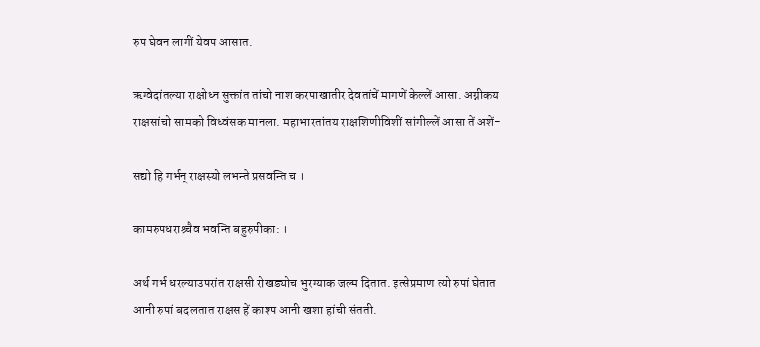रुप घेवन लागीं येवप आसात.

ऋग्वेदांतल्या राक्षोध्न सुक्तांत तांचो नाश करपाखातीर देवतांचें मागणें केल्लें आसा. अग्नीकय राक्षसांचो सामको विध्वंसक मानला. महाभारतांतय राक्षशिणीविशीं सांगील्लें आसा तें अशें-

सद्यो हि गर्भन् राक्षस्यो लभन्ते प्रसवन्ति च ।

कामरुपधराश्र्चैव भवन्ति बहुरुपीका: ।

अर्थ गर्भ धरल्याउपरांत राक्षसी रोखड्योच भुरग्याक जल्म दितात. इत्सेप्रमाण त्यो रुपां घेतात आनी रुपां बदलतात राक्षस हें काश्प आनी खशा हांची संतती.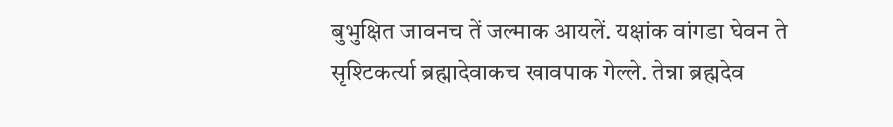बुभुक्षित जावनच तें जल्माक आयलें. यक्षांक वांगडा घेवन ते सृश्टिकर्त्या ब्रह्मादेवाकच खावपाक गेल्ले. तेन्ना ब्रह्मदेव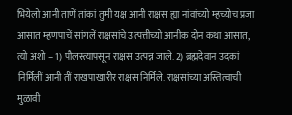भियेलो आनी ताणें तांकां तुमी यक्ष आनी राक्षस ह्या नांवांच्यो म्हच्योच प्रजा आसात म्हणपाचें सांगलें राक्षसांचे उत्पत्तीच्यो आनीक दोन कथा आसात, त्यो अशो – 1) पौलस्त्यापसून राक्षस उत्पन्न जाले. 2) ब्रह्मदेवान उदकां निर्मिलीं आनी तीं राखपाखारीर राक्षस निर्मिले. राक्षसांच्या अस्तित्वाची मुळावी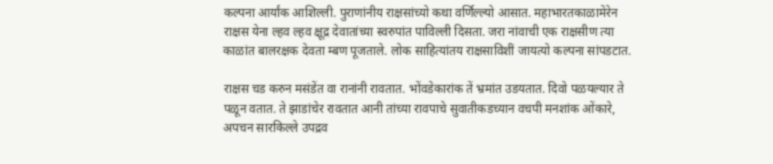कल्पना आर्यांक आशिल्ली. पुराणांनीय राक्षसांच्यो कथा वर्णिल्ल्यो आसात. महाभारतकाळामेरेन राक्षस येना ल्हव ल्हव क्षूद्र देवातांच्या स्वरुपांत पाविल्ली दिसता. जरा नांवाची एक राक्षसीण त्या काळांत बालरक्षक देवता म्बण पूजताले. लोक साहित्यांतय राक्षसाविशीं जायत्यो कल्पना सांपडटात.

राक्षस चड करुन मसंडेंत वा रानांनी रावतात. भोंवडेकारांक तें भ्रमांत उडयतात. दिवो पळयल्यार ते पळून वतात. ते झाडांचेर रावतात आनी तांच्या रावपाचे सुवातीकडच्यान वचपी मनशांक ओंकारे, अपचन सारकिल्ले उपद्रव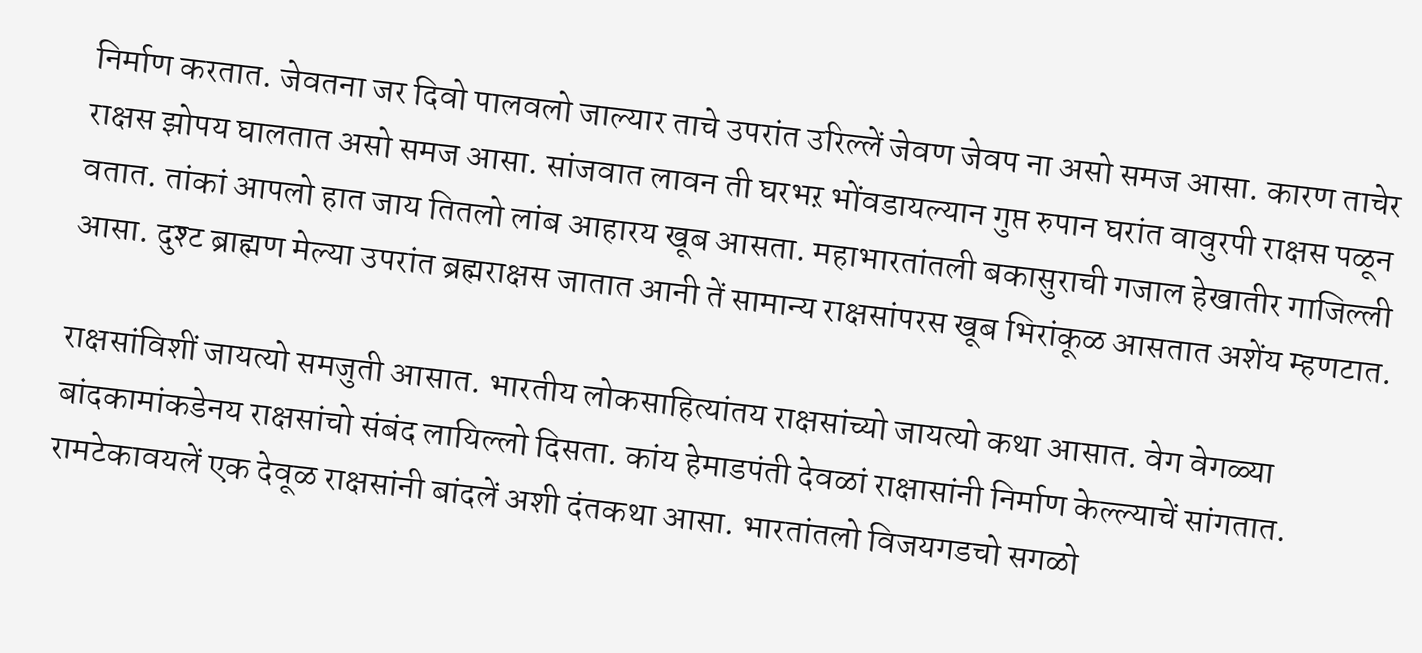निर्माण करतात. जेवतना जर दिवो पालवलो जाल्यार ताचे उपरांत उरिल्लें जेवण जेवप ना असो समज आसा. कारण ताचेर राक्षस झोपय घालतात असो समज आसा. सांजवात लावन ती घरभऱ भोंवडायल्यान गुप्त रुपान घरांत वावुरपी राक्षस पळून वतात. तांकां आपलो हात जाय तितलो लांब आहारय खूब आसता. महाभारतांतली बकासुराची गजाल हेखातीर गाजिल्ली आसा. दुश्ट ब्राह्मण मेल्या उपरांत ब्रह्मराक्षस जातात आनी तें सामान्य राक्षसांपरस खूब भिरांकूळ आसतात अशेंय म्हणटात.

राक्षसांविशीं जायत्यो समजुती आसात. भारतीय लोकसाहित्यांतय राक्षसांच्यो जायत्यो कथा आसात. वेग वेगळ्या बांदकामांकडेनय राक्षसांचो संबंद लायिल्लो दिसता. कांय हेमाडपंती देवळां राक्षासांनी निर्माण केल्ल्याचें सांगतात. रामटेकावयलें एक देवूळ राक्षसांनी बांदलें अशी दंतकथा आसा. भारतांतलो विजयगडचो सगळो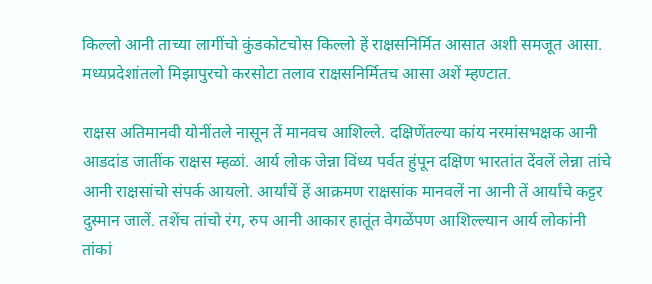किल्लो आनी ताच्या लागींचो कुंडकोटचोस किल्लो हें राक्षसनिर्मित आसात अशी समजूत आसा. मध्यप्रदेशांतलो मिझापुरचो करसोटा तलाव राक्षसनिर्मितच आसा अशें म्हण्टात.

राक्षस अतिमानवी योनींतले नासून तें मानवच आशिल्ले. दक्षिणेंतल्या कांय नरमांसभक्षक आनी आडदांड जातींक राक्षस म्हळां. आर्य लोक जेन्ना विंध्य पर्वत हुंपून दक्षिण भारतांत देंवलें लेन्ना तांचे आनी राक्षसांचो संपर्क आयलो. आर्यांचें हें आक्रमण राक्षसांक मानवलें ना आनी तें आर्यांचे कट्टर दुस्मान जालें. तशेंच तांचो रंग, रुप आनी आकार हातूंत वेगळेंपण आशिल्ल्यान आर्य लोकांनी तांकां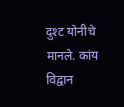दुश्ट योनीचे मानले. कांय विद्वान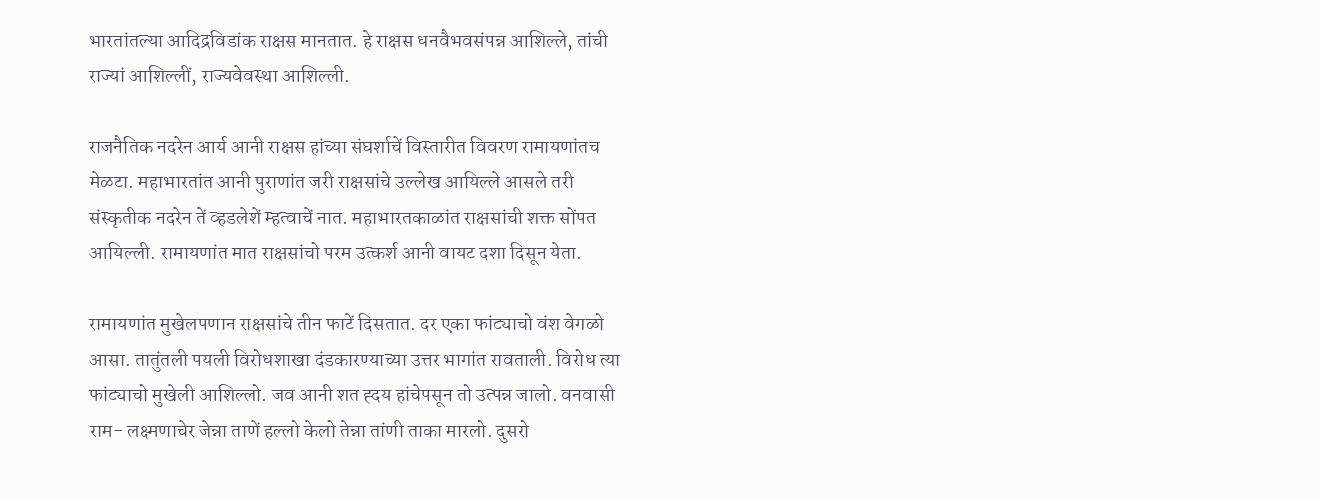भारतांतल्या आदिद्रविडांक राक्षस मानतात. हे राक्षस धनवैभवसंपन्न आशिल्ले, तांची राज्यां आशिल्लीं, राज्यवेवस्था आशिल्ली.

राजनैतिक नदरेन आर्य आनी राक्षस हांच्या संघर्शाचें विस्तारीत विवरण रामायणांतच मेळटा. महाभारतांत आनी पुराणांत जरी राक्षसांचे उल्लेख आयिल्ले आसले तरी संस्कृतीक नदरेन तें व्हडलेशें म्हत्वाचें नात. महाभारतकाळांत राक्षसांची शक्त सोंपत आयिल्ली. रामायणांत मात राक्षसांचो परम उत्कर्श आनी वायट दशा दिसून येता.

रामायणांत मुखेलपणान राक्षसांचे तीन फाटें दिसतात. दर एका फांट्याचो वंश वेगळो आसा. तातुंतली पयली विरोधशाखा दंडकारण्याच्या उत्तर भागांत रावताली. विरोध त्या फांट्याचो मुखेली आशिल्लो. जव आनी शत ह्दय हांचेपसून तो उत्पन्न जालो. वनवासी राम- लक्ष्मणाचेर जेन्ना ताणें हल्लो केलो तेन्ना तांणी ताका मारलो. दुसरो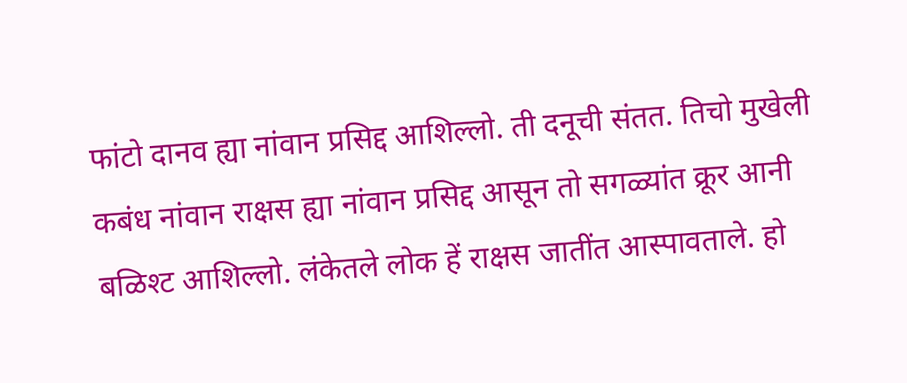फांटो दानव ह्या नांवान प्रसिद्द आशिल्लो. ती दनूची संतत. तिचो मुखेली कबंध नांवान राक्षस ह्या नांवान प्रसिद्द आसून तो सगळ्यांत क्रूर आनी बळिश्ट आशिल्लो. लंकेतले लोक हें राक्षस जातींत आस्पावताले. हो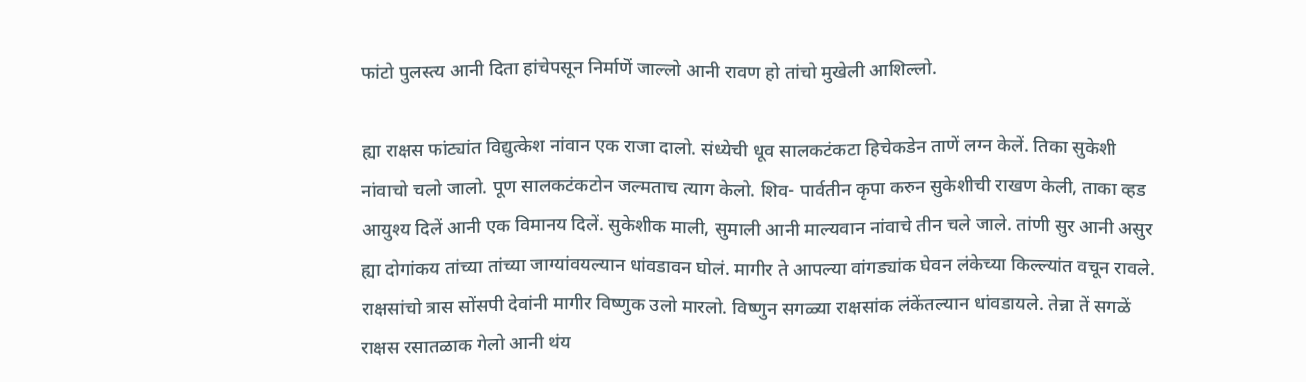फांटो पुलस्त्य आनी दिता हांचेपसून निर्माणॆं जाल्लो आनी रावण हो तांचो मुखेली आशिल्लो.

ह्या राक्षस फांट्यांत विद्युत्केश नांवान एक राजा दालो. संध्येची धूव सालकटंकटा हिचेकडेन ताणें लग्न केलें. तिका सुकेशी नांवाचो चलो जालो. पूण सालकटंकटोन जल्मताच त्याग केलो. शिव- पार्वतीन कृपा करुन सुकेशीची राखण केली, ताका व्हड आयुश्य दिलें आनी एक विमानय दिलें. सुकेशीक माली, सुमाली आनी माल्यवान नांवाचे तीन चले जाले. तांणी सुर आनी असुर ह्या दोगांकय तांच्या तांच्या जाग्यांवयल्यान धांवडावन घोलं. मागीर ते आपल्या वांगड्यांक घेवन लंकेच्या किल्ल्यांत वचून रावले. राक्षसांचो त्रास सोंसपी देवांनी मागीर विष्णुक उलो मारलो. विष्णुन सगळ्या राक्षसांक लंकेंतल्यान धांवडायले. तेन्ना तें सगळें राक्षस रसातळाक गेलो आनी थंय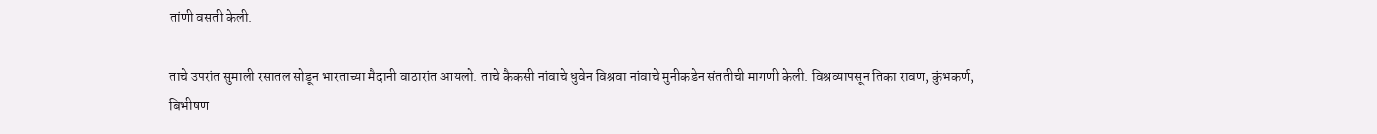तांणी वसती केली.

ताचे उपरांत सुमाली रसातल सोडून भारताच्या मैदानी वाठारांत आयलो. ताचे कैकसी नांवाचे धुवेन विश्रवा नांवाचे मुनीकडेन संततीची मागणी केली. विश्रव्यापसून तिका रावण, कुंभकर्ण, बिभीषण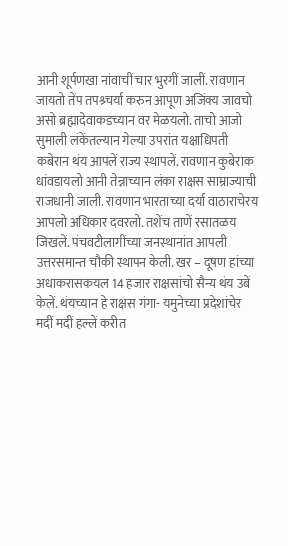आनी शूर्पणखा नांवाचीं चार भुरगीं जालीं. रावणान जायतो तेंप तपश्र्चर्या करुन आपूण अजिंक्य जावचो असो ब्रह्मादेवाकडच्यान वर मेळयलो. ताचो आजो सुमाली लंकेंतल्यान गेल्या उपरांत यक्षाधिपती कबेरान थंय आपलें राज्य स्थापलें. रावणान कुबेराक धांवडायलो आनी तेन्नाच्यान लंका राक्षस साम्राज्याची राजधानी जाली. रावणान भारताच्या दर्या वाठाराचेरय आपलो अधिकार दवरलो. तशेंच ताणें रसातळय जिखलें. पंचवटीलागींच्या जनस्थानांत आपली उत्तरसमान्त चौकी स्थापन केली. खर – दूषण हांच्या अधाकरासकयल 14 हजार राक्षसांचो सैन्य थंय उबें केलें. थंयच्यान हे राक्षस गंगा- यमुनेच्या प्रदेशांचेर मदीं मदीं हल्लें करीत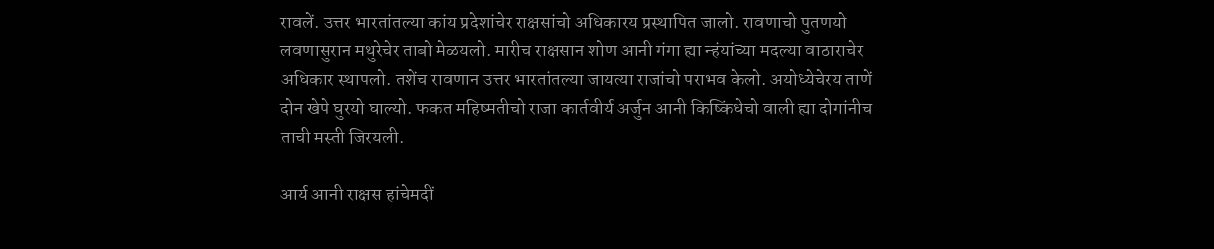रावलें. उत्तर भारतांतल्या कांय प्रदेशांचेर राक्षसांचो अधिकारय प्रस्थापित जालो. रावणाचो पुतणयो लवणासुरान मथुरेचेर ताबो मेळयलो. मारीच राक्षसान शोण आनी गंगा ह्या न्हंयांच्या मदल्या वाठाराचेर अधिकार स्थापलो. तशेंच रावणान उत्तर भारतांतल्या जायत्या राजांचो पराभव केलो. अयोध्येचेरय ताणें दोन खेपे घुरयो घाल्यो. फकत महिष्मतीचो राजा कार्तवीर्य अर्जुन आनी किष्किंधेचो वाली ह्या दोगांनीच ताची मस्ती जिरयली.

आर्य आनी राक्षस हांचेमदीं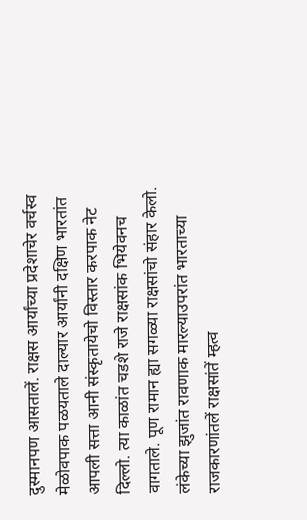दुस्मानपण आसतालें. राक्षस आर्यांच्या प्रदेशाचेर वर्चस्व मेळोवपाक पळयताले दाल्यार आर्यांनी दक्षिण भारतांत आपली सत्ता आनी संस्कृतायेचो विस्तार करपाक नेट दिल्लो. त्या काळांत चडशे राजे राक्षसांक भियेवनच वागताले. पूण रामान ह्या सगळ्या राक्षसांचो संहार केलो. लंकेच्या झुजांत रावणाक मारल्याउपरांत भारताच्या राजकारणांतलें राक्षसांतें म्हत्व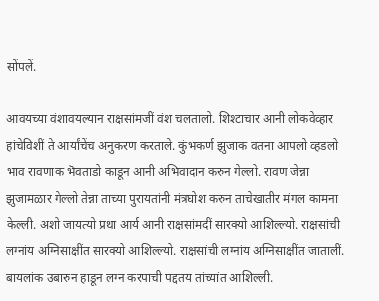सोंपलें.

आवयच्या वंशावयल्यान राक्षसांमजीं वंश चलतालो. शिश्टाचार आनी लोकवेव्हार हांचेविशीं ते आर्यांचेंच अनुकरण करताले. कुंभकर्ण झुजाक वतना आपलो व्हडलो भाव रावणाक भॆवताडो काडून आनी अभिवादान करुन गेल्लो. रावण जेन्ना झुजामळार गेल्लो तेन्ना ताच्या पुरायतांनी मंत्रघोश करुन ताचेखातीर मंगल कामना केल्ली. अशो जायत्यो प्रथा आर्य आनी राक्षसांमदीं सारक्यो आशिल्ल्यो. राक्षसांची लग्नांय अग्निसाक्षींत सारक्यो आशिल्ल्यो. राक्षसांची लग्नांय अग्निसाक्षींत जातालीं. बायलांक उबारुन हाडून लग्न करपाची पद्दतय तांच्यांत आशिल्ली.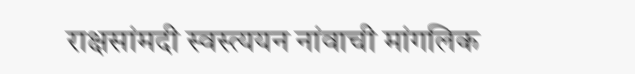राक्षसांमदी स्वस्त्ययन नांवाची मांगलिक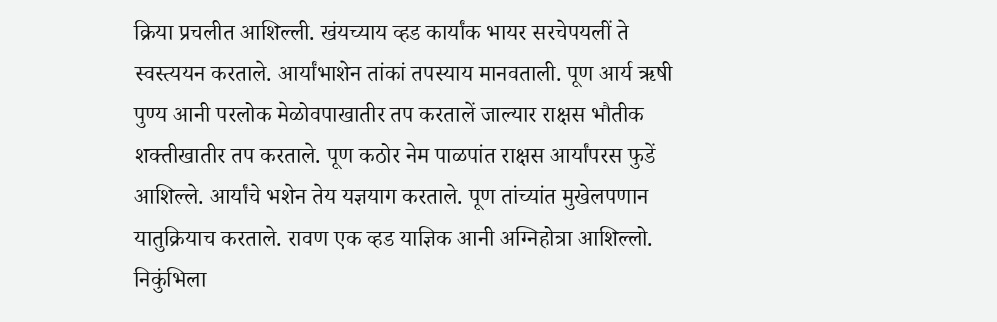क्रिया प्रचलीत आशिल्ली. खंयच्याय व्हड कार्यांक भायर सरचेपयलीं ते स्वस्त्ययन करताले. आर्यांभाशेन तांकां तपस्याय मानवताली. पूण आर्य ऋषी पुण्य आनी परलोक मेळोवपाखातीर तप करतालें जाल्यार राक्षस भौतीक शक्तीखातीर तप करताले. पूण कठोर नेम पाळपांत राक्षस आर्यांपरस फुडें आशिल्ले. आर्यांचे भशेन तेय यज्ञयाग करताले. पूण तांच्यांत मुखेलपणान यातुक्रियाच करताले. रावण एक व्हड याज्ञिक आनी अग्निहोत्रा आशिल्लो. निकुंभिला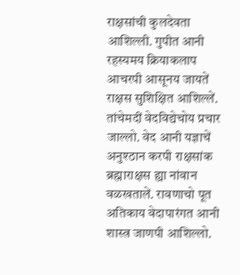राक्षसांची कुलदेवता आशिल्ली. गुपीत आनी रहस्यमय क्रियाकलाप आचरपी आसूनय जायतें राक्षस सुशिक्षित आशिल्लें. तांचेमदीं वेदविद्येचोय प्रचार जाल्लो. वेद आनी यज्ञाचें अनुश्ठान करपी राक्षसांक ब्रह्माराक्षस ह्या नांवान वळखतालें. रावणाचो पूत अतिकाय वेदापारंगत आनी शास्त्र जाणपी आशिल्लो.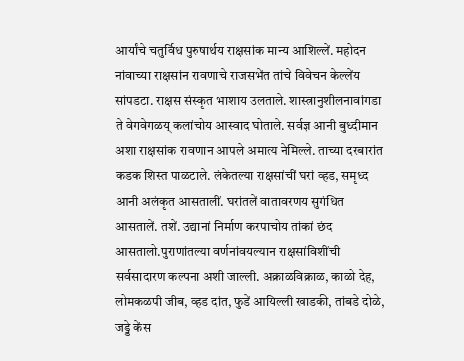आर्यांचे चतुर्विध पुरुषार्थय राक्षसांक मान्य आशिल्लें. महोदन नांवाच्या राक्षसांन रावणाचे राजसभेंत तांचे विवेचन केल्लेंय सांपडटा. राक्षस संस्कृत भाशाय उलताले. शास्त्रानुशीलनावांगडा ते वेगवेगळय् कलांचोय आस्वाद घोताले. सर्वज्ञ आनी बुध्दीमान अशा राक्षसांक रावणान आपले अमात्य नेमिल्ले. ताच्या दरबारांत कडक शिस्त पाळटाले. लंकेतल्या राक्षसांचीं घरां व्हड, समृध्द आनी अलंकृत आसतालीं. घरांतलें वातावरणय सुगंधित आसतालें. तशें. उद्यानां निर्माण करपाचोय तांकां छंद आसतालो.पुराणांतल्या वर्णनांवयल्यान राक्षसांविशींची सर्वसादारण कल्पना अशी जाल्ली. अक्राळविक्राळ, काळो देह, लोमकळपी जीब, व्हड दांत, फुडें आयिल्ली खाडकी, तांबडे दोळे, जड्डे केंस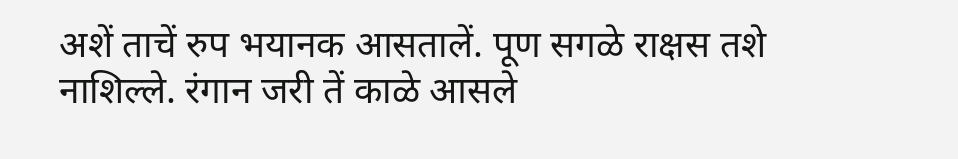अशें ताचें रुप भयानक आसतालें. पूण सगळे राक्षस तशे नाशिल्ले. रंगान जरी तें काळे आसले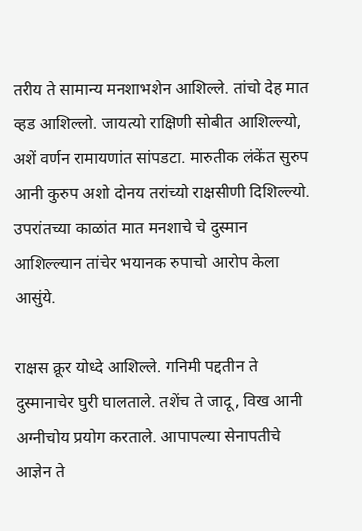तरीय ते सामान्य मनशाभशेन आशिल्ले. तांचो देह मात व्हड आशिल्लो. जायत्यो राक्षिणी सोबीत आशिल्ल्यो, अशें वर्णन रामायणांत सांपडटा. मारुतीक लंकेंत सुरुप आनी कुरुप अशो दोनय तरांच्यो राक्षसीणी दिशिल्ल्यो. उपरांतच्या काळांत मात मनशाचे चे दुस्मान आशिल्ल्यान तांचेर भयानक रुपाचो आरोप केला आसुंये.

राक्षस क्रूर योध्दे आशिल्ले. गनिमी पद्दतीन ते दुस्मानाचेर घुरी घालताले. तशेंच ते जादू, विख आनी अग्नीचोय प्रयोग करताले. आपापल्या सेनापतीचे आज्ञेन ते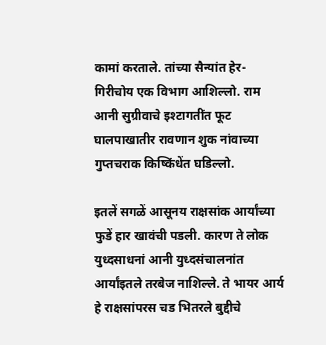कामां करताले. तांच्या सैन्यांत हेर- गिरीचोय एक विभाग आशिल्लो. राम आनी सुग्रीवाचे इश्टागतींत फूट घालपाखातीर रावणान शुक नांवाच्या गुप्तचराक किष्किंधेंत घडिल्लो.

इतलें सगळें आसूनय राक्षसांक आर्यांच्या फुडें हार खावंची पडली. कारण ते लोक युध्दसाधनां आनी युध्दसंचालनांत आर्यांइतले तरबेज नाशिल्ले. ते भायर आर्य हे राक्षसांपरस चड भितरले बुद्दीचे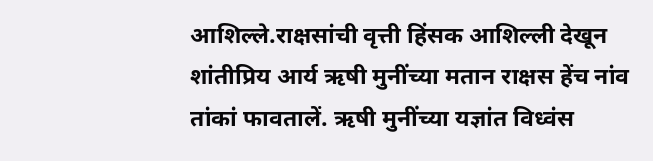आशिल्ले.राक्षसांची वृत्ती हिंसक आशिल्ली देखून शांतीप्रिय आर्य ऋषी मुनींच्या मतान राक्षस हेंच नांव तांकां फावतालें. ऋषी मुनींच्या यज्ञांत विध्वंस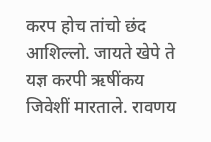करप होच तांचो छंद आशिल्लो. जायते खेपे ते यज्ञ करपी ऋषींकय जिवेशीं मारताले. रावणय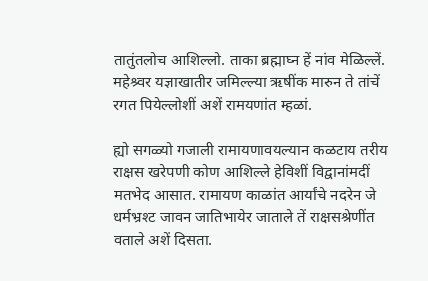तातुंतलोच आशिल्लो. ताका ब्रह्माघ्न हें नांव मेळिल्लें. महेश्र्वर यज्ञाखातीर जमिल्ल्या ऋषींक मारुन ते तांचें रगत पियेल्लोशीं अशें रामयणांत म्हळां.

ह्यो सगळ्यो गजाली रामायणावयल्यान कळटाय तरीय राक्षस खरेपणी कोण आशिल्ले हेविशीं विद्वानांमदीं मतभेद आसात. रामायण काळांत आर्यांचे नदरेन जे धर्मभ्रश्ट जावन जातिभायेर जाताले तें राक्षसश्रेणींत वताले अशें दिसता.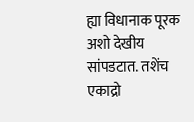ह्या विधानाक पूरक अशो देखीय सांपडटात. तशेंच एकाद्रो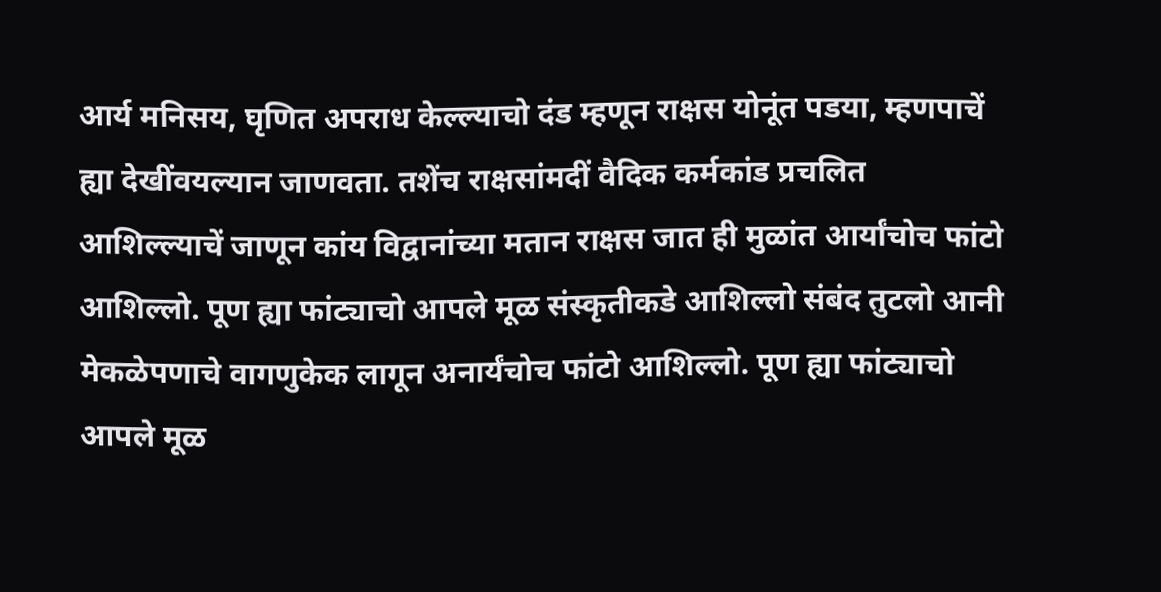आर्य मनिसय, घृणित अपराध केल्ल्याचो दंड म्हणून राक्षस योनूंत पडया, म्हणपाचें ह्या देखींवयल्यान जाणवता. तशेंच राक्षसांमदीं वैदिक कर्मकांड प्रचलित आशिल्ल्याचें जाणून कांय विद्वानांच्या मतान राक्षस जात ही मुळांत आर्यांचोच फांटो आशिल्लो. पूण ह्या फांट्याचो आपले मूळ संस्कृतीकडे आशिल्लो संबंद तुटलो आनी मेकळेपणाचे वागणुकेक लागून अनार्यंचोच फांटो आशिल्लो. पूण ह्या फांट्याचो आपले मूळ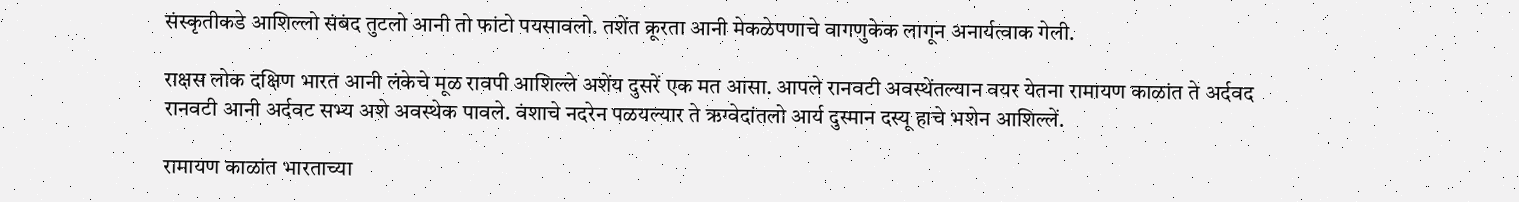संस्कृतीकडे आशिल्लो संबंद तुटलो आनी तो फांटो पयसावलो. तशेंत क्रूरता आनी मेकळेपणाचे वागणुकेक लागून अनार्यत्वाक गेली.

राक्षस लोक दक्षिण भारत आनी लंकेचे मूळ रावपी आशिल्ले अशेंय दुसरें एक मत आसा. आपले रानवटी अवस्थेंतल्यान वयर येतना रामायण काळांत ते अर्दवद रानवटी आनी अर्दवट सभ्य अशे अवस्थेक पावले. वंशाचे नदरेन पळयल्यार ते ऋग्वेदांतलो आर्य दुस्मान दस्यू हाचे भशेन आशिल्लें.

रामायण काळांत भारताच्या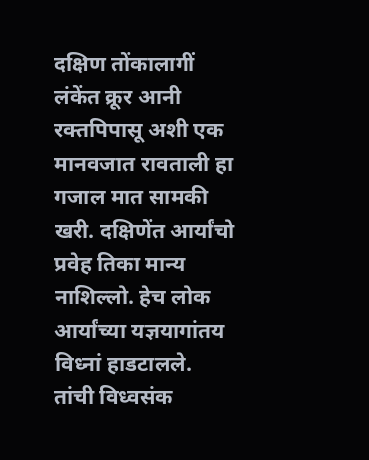दक्षिण तोंकालागीं लंकेंत क्रूर आनी रक्तपिपासू अशी एक मानवजात रावताली हा गजाल मात सामकी खरी. दक्षिणेंत आर्यांचो प्रवेह तिका मान्य नाशिल्लो. हेच लोक आर्यांच्या यज्ञयागांतय विध्नां हाडटालले. तांची विध्वसंक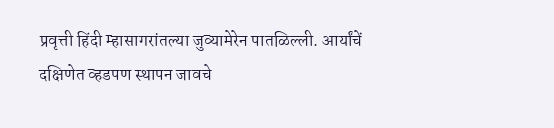प्रवृत्ती हिंदी म्हासागरांतल्या जुव्यामेरेन पातळिल्ली. आर्यांचें दक्षिणेत व्हडपण स्थापन जावचे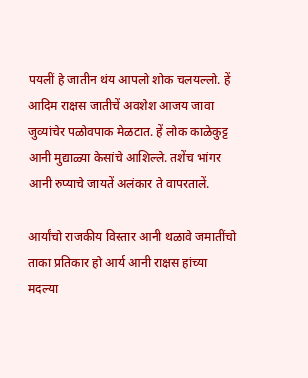पयलीं हे जातीन थंय आपलो शोक चलयल्लो. हें आदिम राक्षस जातीचें अवशेश आजय जावा जुव्यांचेर पळोवपाक मेळटात. हें लोक काळेकुट्ट आनी मुद्याळ्या केसांचे आशिल्ले. तशेंच भांगर आनी रुप्याचे जायतें अलंकार ते वापरतालें.

आर्यांचो राजकीय विस्तार आनी थळावे जमातींचो ताका प्रतिकार हो आर्य आनी राक्षस हांच्या मदल्या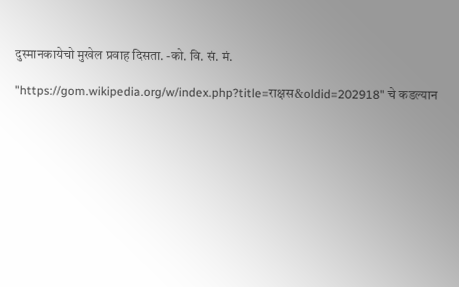दुस्मानकायेचो मुखेल प्रवाह दिसता. -को. वि. सं. मं.

"https://gom.wikipedia.org/w/index.php?title=राक्षस&oldid=202918" चे कडल्यान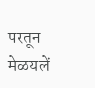परतून मेळयलें